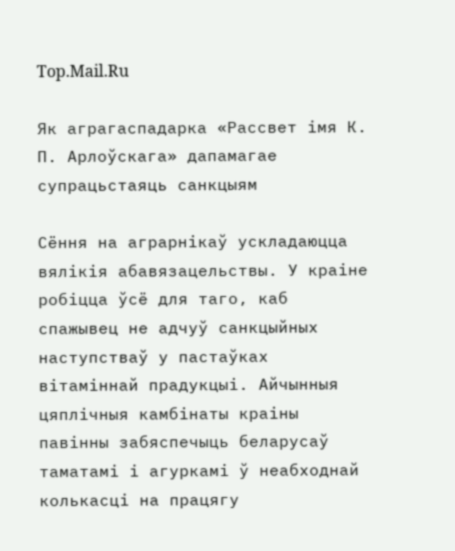Top.Mail.Ru

Як аграгаспадарка «Рассвет імя К. П. Арлоўскага» дапамагае супрацьстаяць санкцыям

Сёння на аграрнікаў ускладаюцца вялікія абавязацельствы. У краіне робіцца ўсё для таго, каб спажывец не адчуў санкцыйных наступстваў у пастаўках вітаміннай прадукцыі. Айчынныя цяплічныя камбінаты краіны павінны забяспечыць беларусаў таматамі і агуркамі ў неабходнай колькасці на працягу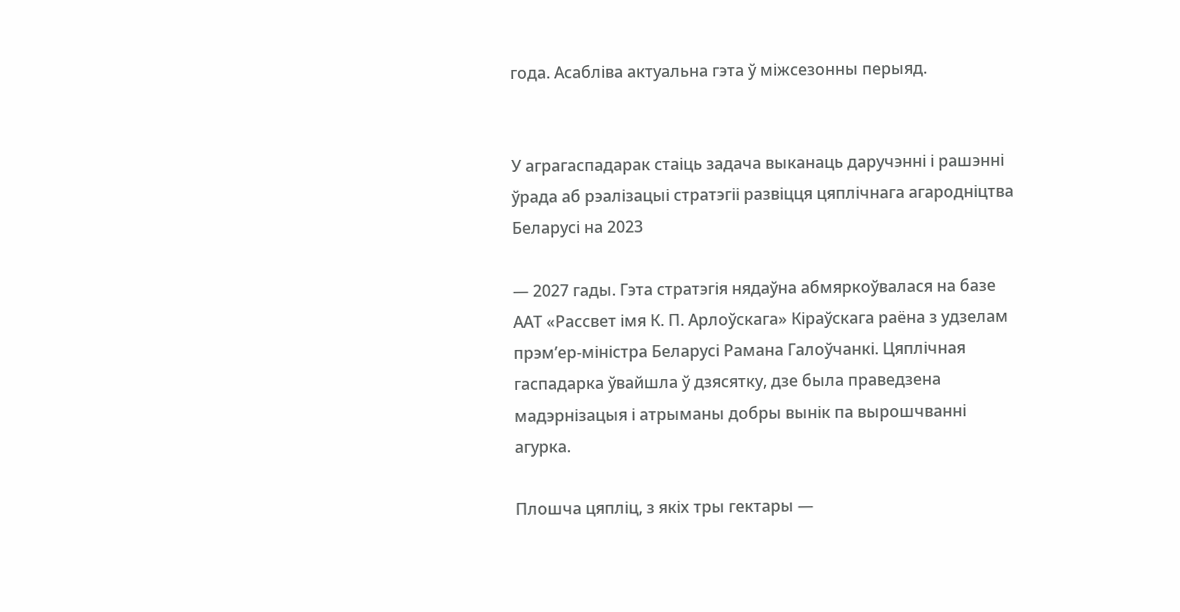года. Асабліва актуальна гэта ў міжсезонны перыяд.


У аграгаспадарак стаіць задача выканаць даручэнні і рашэнні ўрада аб рэалізацыі стратэгіі развіцця цяплічнага агародніцтва Беларусі на 2023

— 2027 гады. Гэта стратэгія нядаўна абмяркоўвалася на базе ААТ «Рассвет імя К. П. Арлоўскага» Кіраўскага раёна з удзелам прэм’ер-міністра Беларусі Рамана Галоўчанкі. Цяплічная гаспадарка ўвайшла ў дзясятку, дзе была праведзена мадэрнізацыя і атрыманы добры вынік па вырошчванні агурка.

Плошча цяпліц, з якіх тры гектары —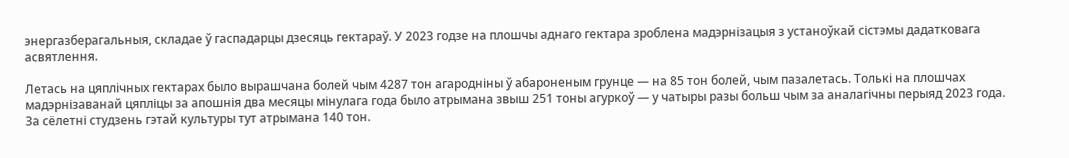энергазберагальныя, складае ў гаспадарцы дзесяць гектараў. У 2023 годзе на плошчы аднаго гектара зроблена мадэрнізацыя з устаноўкай сістэмы дадатковага асвятлення.

Летась на цяплічных гектарах было вырашчана болей чым 4287 тон агародніны ў абароненым грунце — на 85 тон болей, чым пазалетась. Толькі на плошчах мадэрнізаванай цяпліцы за апошнія два месяцы мінулага года было атрымана звыш 251 тоны агуркоў — у чатыры разы больш чым за аналагічны перыяд 2023 года. За сёлетні студзень гэтай культуры тут атрымана 140 тон.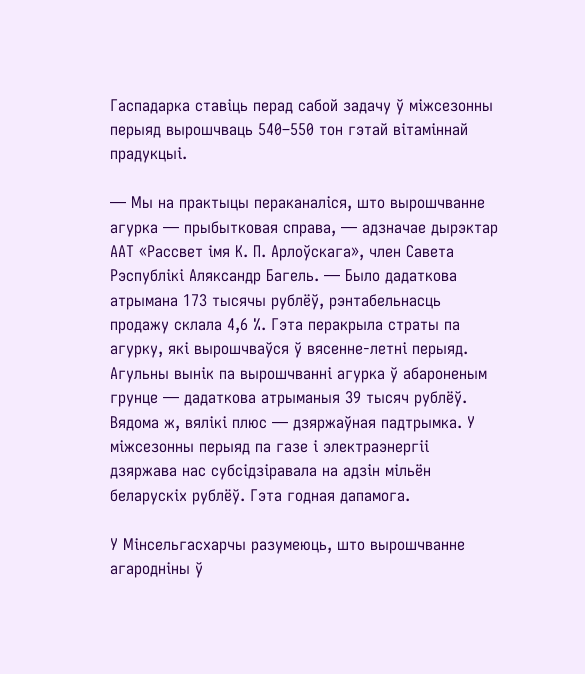Гаспадарка ставіць перад сабой задачу ў міжсезонны перыяд вырошчваць 540–550 тон гэтай вітаміннай прадукцыі.

— Мы на практыцы пераканаліся, што вырошчванне агурка — прыбытковая справа, — адзначае дырэктар ААТ «Рассвет імя К. П. Арлоўскага», член Савета Рэспублікі Аляксандр Багель. — Было дадаткова атрымана 173 тысячы рублёў, рэнтабельнасць продажу склала 4,6 %. Гэта перакрыла страты па агурку, які вырошчваўся ў вясенне-летні перыяд. Агульны вынік па вырошчванні агурка ў абароненым грунце — дадаткова атрыманыя 39 тысяч рублёў. Вядома ж, вялікі плюс — дзяржаўная падтрымка. У міжсезонны перыяд па газе і электраэнергіі дзяржава нас субсідзіравала на адзін мільён беларускіх рублёў. Гэта годная дапамога.

У Мінсельгасхарчы разумеюць, што вырошчванне агародніны ў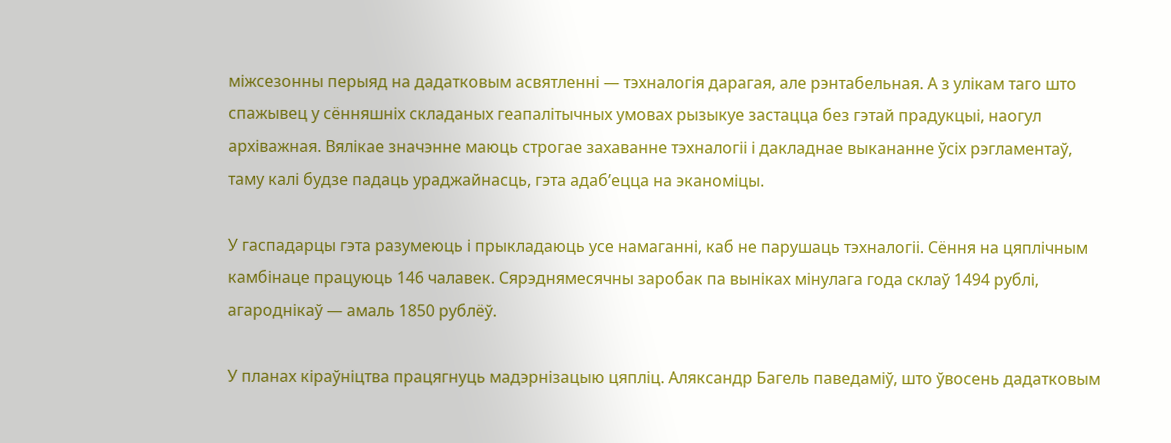міжсезонны перыяд на дадатковым асвятленні — тэхналогія дарагая, але рэнтабельная. А з улікам таго што спажывец у сённяшніх складаных геапалітычных умовах рызыкуе застацца без гэтай прадукцыі, наогул архіважная. Вялікае значэнне маюць строгае захаванне тэхналогіі і дакладнае выкананне ўсіх рэгламентаў, таму калі будзе падаць ураджайнасць, гэта адаб’ецца на эканоміцы.

У гаспадарцы гэта разумеюць і прыкладаюць усе намаганні, каб не парушаць тэхналогіі. Сёння на цяплічным камбінаце працуюць 146 чалавек. Сярэднямесячны заробак па выніках мінулага года склаў 1494 рублі, агароднікаў — амаль 1850 рублёў.

У планах кіраўніцтва працягнуць мадэрнізацыю цяпліц. Аляксандр Багель паведаміў, што ўвосень дадатковым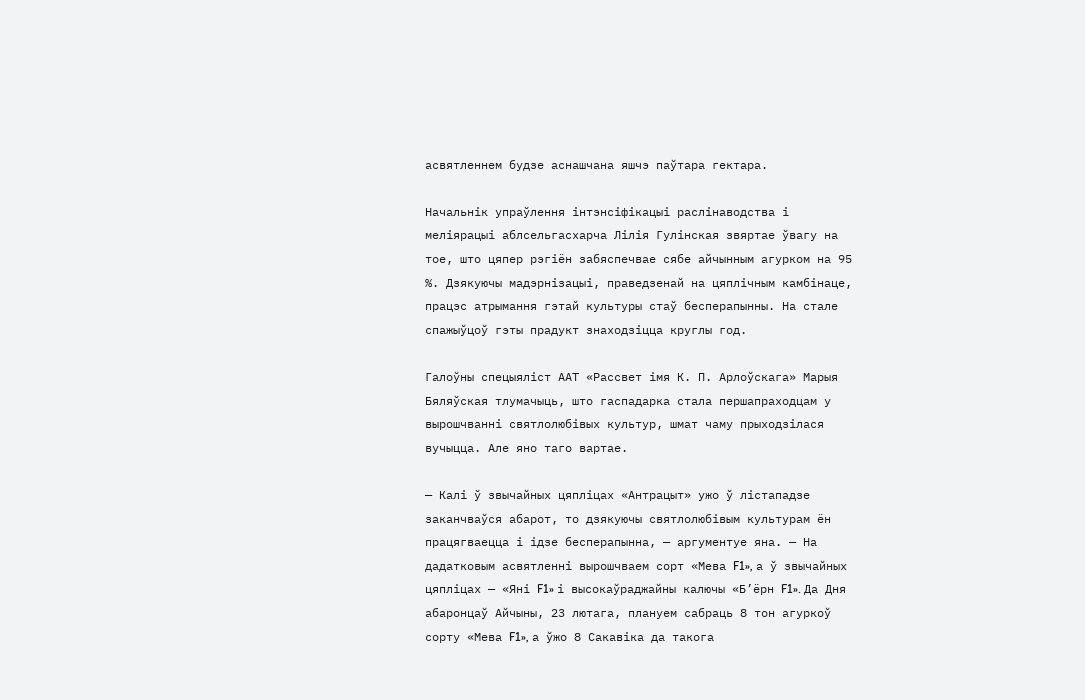асвятленнем будзе аснашчана яшчэ паўтара гектара.

Начальнік упраўлення інтэнсіфікацыі раслінаводства і меліярацыі аблсельгасхарча Лілія Гулінская звяртае ўвагу на тое, што цяпер рэгіён забяспечвае сябе айчынным агурком на 95 %. Дзякуючы мадэрнізацыі, праведзенай на цяплічным камбінаце, працэс атрымання гэтай культуры стаў бесперапынны. На стале спажыўцоў гэты прадукт знаходзіцца круглы год.

Галоўны спецыяліст ААТ «Рассвет імя К. П. Арлоўскага» Марыя Бяляўская тлумачыць, што гаспадарка стала першапраходцам у вырошчванні святлолюбівых культур, шмат чаму прыходзілася вучыцца. Але яно таго вартае.

— Калі ў звычайных цяпліцах «Антрацыт» ужо ў лістападзе заканчваўся абарот, то дзякуючы святлолюбівым культурам ён працягваецца і ідзе бесперапынна, — аргументуе яна. — На дадатковым асвятленні вырошчваем сорт «Мева F1», а ў звычайных цяпліцах — «Яні F1» і высокаўраджайны калючы «Б’ёрн F1». Да Дня абаронцаў Айчыны, 23 лютага, плануем сабраць 8 тон агуркоў сорту «Мева F1», а ўжо 8 Сакавіка да такога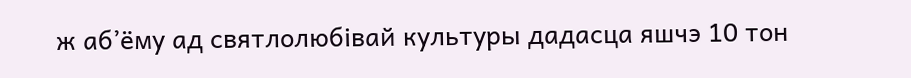ж аб’ёму ад святлолюбівай культуры дадасца яшчэ 10 тон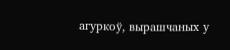агуркоў, вырашчаных у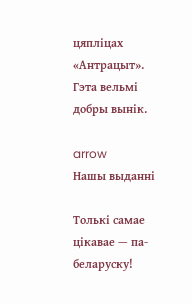цяпліцах «Антрацыт». Гэта вельмі добры вынік.

arrow
Нашы выданні

Толькі самае цікавае — па-беларуску!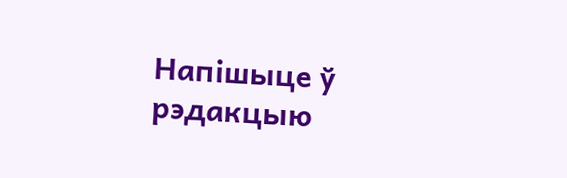Напішыце ў рэдакцыю